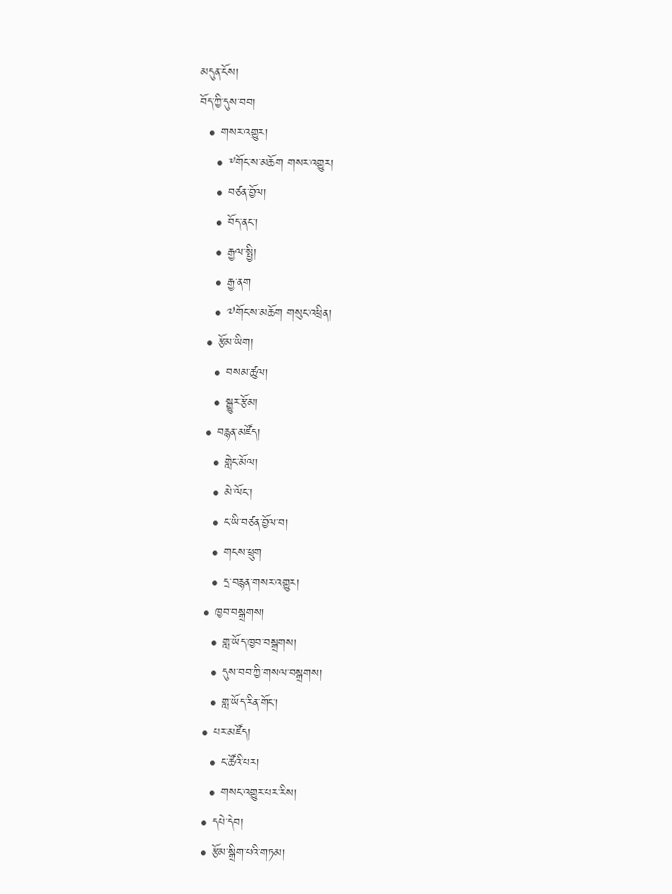མདུན་ངོས།
བོད་ཀྱི་དུས་བབ།
  • གསར་འགྱུར།
    • ༸གོང་ས་མཆོག གསར་འགྱུར།
    • བཙན་བྱོལ།
    • བོད་ནང་།
    • རྒྱལ་སྤྱི།
    • རྒྱ་ནག
    • ༧གོང་ས་མཆོག གསུང་འཕྲིན།
  • རྩོམ་ཡིག།
    • བསམ་ཚུལ།
    • སྒྱུར་རྩོམ།
  • བརྙན་མཛོད།
    • གླེང་མོལ།
    • མེ་ལོང་།
    • ང་ཡི་བཙན་བྱོལ་བ།
    • གངས་ཕྲུག
    • དྲ་བརྙན་གསར་འགྱུར།
  • ཁྱབ་བསྒྲགས།
    • གླ་ཡོད་ཁྱབ་བསྒྲགས།
    • དུས་བབ་ཀྱི་གསལ་བསྒྲགས།
    • གླ་ཡོད་རིན་གོང་།
  • པར་མཛོད།
    • ང་ཚོའི་པར།
    • གསང་འགྱུར་པར་རིས།
  • དཔེ་དེབ།
  • རྩོམ་སྒྲིག་པའི་གཏམ།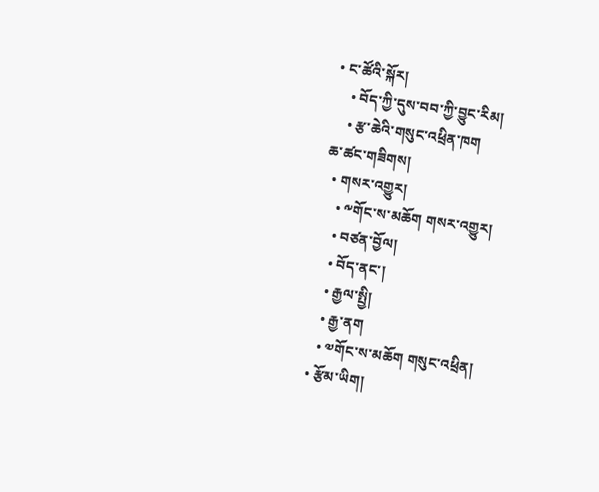• ང་ཚོའི་སྐོར།
    • བོད་ཀྱི་དུས་བབ་ཀྱི་བྱུང་རིམ།
    • རྩ་ཆེའི་གསུང་འཕྲིན་ཁག
ཆ་ཚང་གཟིགས།
  • གསར་འགྱུར།
    • ༸གོང་ས་མཆོག གསར་འགྱུར།
    • བཙན་བྱོལ།
    • བོད་ནང་།
    • རྒྱལ་སྤྱི།
    • རྒྱ་ནག
    • ༧གོང་ས་མཆོག གསུང་འཕྲིན།
  • རྩོམ་ཡིག།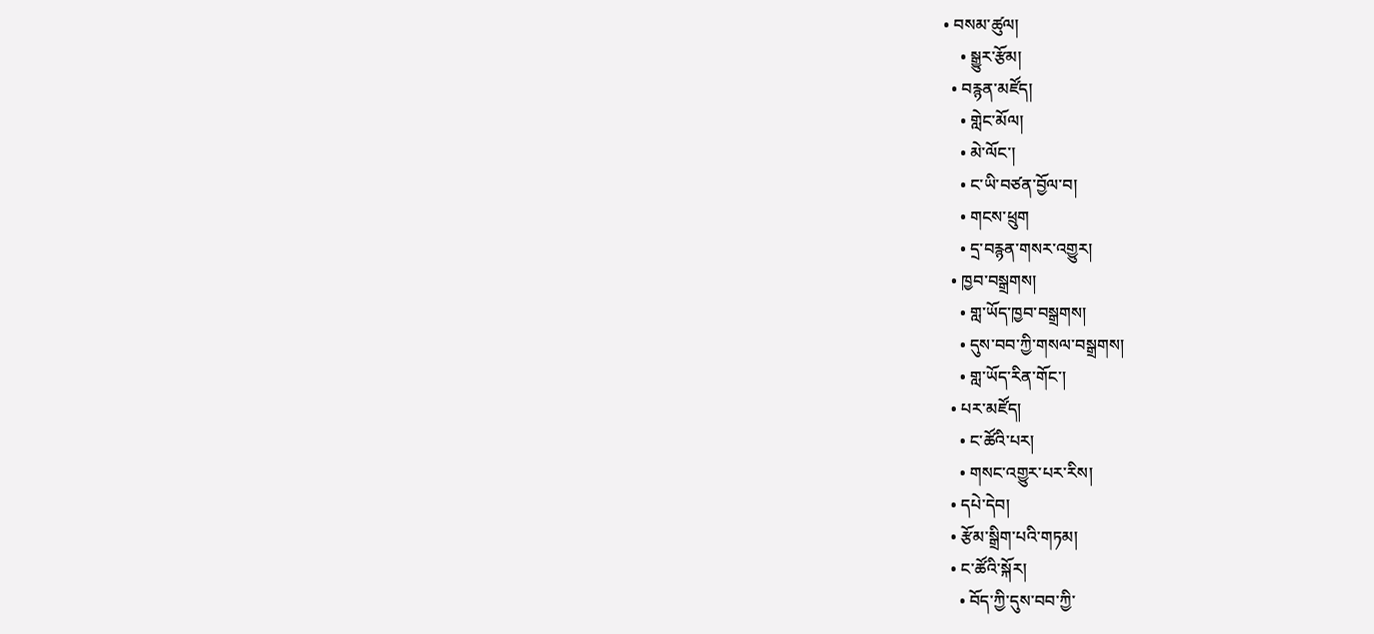• བསམ་ཚུལ།
    • སྒྱུར་རྩོམ།
  • བརྙན་མཛོད།
    • གླེང་མོལ།
    • མེ་ལོང་།
    • ང་ཡི་བཙན་བྱོལ་བ།
    • གངས་ཕྲུག
    • དྲ་བརྙན་གསར་འགྱུར།
  • ཁྱབ་བསྒྲགས།
    • གླ་ཡོད་ཁྱབ་བསྒྲགས།
    • དུས་བབ་ཀྱི་གསལ་བསྒྲགས།
    • གླ་ཡོད་རིན་གོང་།
  • པར་མཛོད།
    • ང་ཚོའི་པར།
    • གསང་འགྱུར་པར་རིས།
  • དཔེ་དེབ།
  • རྩོམ་སྒྲིག་པའི་གཏམ།
  • ང་ཚོའི་སྐོར།
    • བོད་ཀྱི་དུས་བབ་ཀྱི་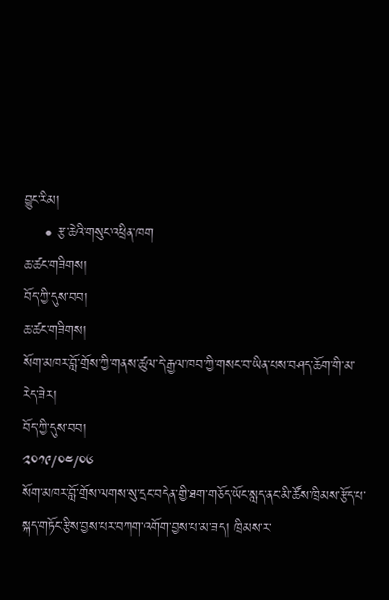བྱུང་རིམ།
    • རྩ་ཆེའི་གསུང་འཕྲིན་ཁག
ཆ་ཚང་གཟིགས།
བོད་ཀྱི་དུས་བབ།
ཆ་ཚང་གཟིགས།
སོག་མཁར་བློ་གྲོས་ཀྱི་གནས་ཚུལ་དེ་རྒྱལ་ཁབ་ཀྱི་གསང་བ་ཡིན་པས་བཤད་ཆོག་གི་མ་རེད་ཟེར།
བོད་ཀྱི་དུས་བབ།
༢༠༡༩/༠༤/༠༦
སོག་མཁར་བློ་གྲོས་ལགས་སུ་དྲང་བདེན་གྱི་ཐག་གཅོད་ཡོང་སླད་ནང་མི་ཚོས་ཁྲིམས་རྩོད་པ་སྐད་གཏོང་རྩིས་བྱས་པར་བཀག་འགོག་བྱས་པ་མ་ཟད། ཁྲིམས་ར་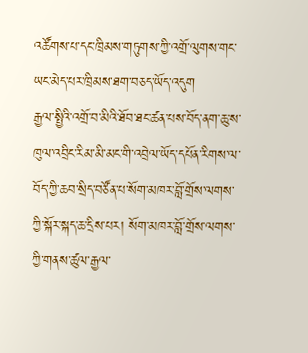འཚོགས་པ་དང་ཁྲིམས་གཏུགས་ཀྱི་འགྲོ་ལུགས་གང་ཡང་མེད་པར་ཁྲིམས་ཐག་བཅད་ཡོད་འདུག
རྒྱལ་སྤྱིའི་འགྲོ་བ་མིའི་ཐོབ་ཐང་ཚན་པས་བོད་ནག་ཆུ་ས་ཁུལ་འབྲིང་རིམ་མི་མང་གི་འབྲེལ་ཡོད་དཔོན་རིགས་ལ་བོད་ཀྱི་ཆབ་སྲིད་བཙོན་པ་སོག་མཁར་བློ་གྲོས་ལགས་ཀྱི་སྐོར་སྐད་ཆ་དྲིས་པར། སོག་མཁར་བློ་གྲོས་ལགས་ཀྱི་གནས་ཚུལ་རྒྱལ་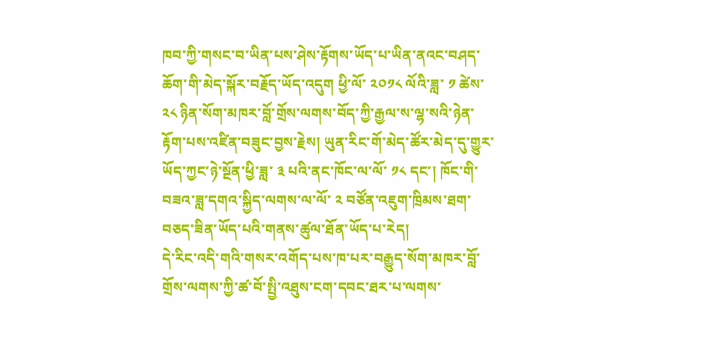ཁབ་ཀྱི་གསང་བ་ཡིན་པས་ཤེས་རྟོགས་ཡོད་པ་ཡིན་ནའང་བཤད་ཆོག་གི་མེད་སྐོར་བརྗོད་ཡོད་འདུག ཕྱི་ལོ་ ༢༠༡༨ ལོའི་ཟླ་ ༡ ཚེས་ ༢༨ ཉིན་སོག་མཁར་བློ་གྲོས་ལགས་བོད་ཀྱི་རྒྱལ་ས་ལྷ་སའི་ཉེན་རྟོག་པས་འཛིན་བཟུང་བྱས་རྗེས། ཡུན་རིང་གོ་མེད་ཚོར་མེད་དུ་གྱུར་ཡོད་ཀྱང་ཉེ་སྔོན་ཕྱི་ཟླ་ ༣ པའི་ནང་ཁོང་ལ་ལོ་ ༡༨ དང་། ཁོང་གི་བཟའ་ཟླ་དགའ་སྐྱིད་ལགས་ལ་ལོ་ ༢ བཙོན་འཇུག་ཁྲིམས་ཐག་བཅད་ཟིན་ཡོད་པའི་གནས་ཚུལ་ཐོན་ཡོད་པ་རེད།
དེ་རིང་འདི་གའི་གསར་འགོད་པས་ཁ་པར་བརྒྱུད་སོག་མཁར་བློ་གྲོས་ལགས་ཀྱི་ཚ་བོ་སྤྱི་འཐུས་ངག་དབང་ཐར་པ་ལགས་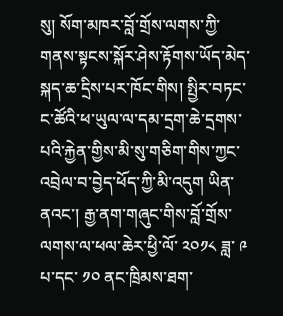སུ། སོག་མཁར་བློ་གྲོས་ལགས་ཀྱི་གནས་སྟངས་སྐོར་ཤེས་རྟོགས་ཡོད་མེད་སྐད་ཆ་དྲིས་པར་ཁོང་གིས། སྤྱིར་བཏང་ང་ཚོའི་ཕ་ཡུལ་ལ་དམ་དྲག་ཆེ་དྲགས་པའི་རྐྱེན་གྱིས་མི་སུ་གཅིག་གིས་ཀྱང་འབྲེལ་བ་བྱེད་ཕོད་ཀྱི་མི་འདུག ཡིན་ནའང་། རྒྱ་ནག་གཞུང་གིས་བློ་གྲོས་ལགས་ལ་ཕལ་ཆེར་ཕྱི་ལོ་ ༢༠༡༨ ཟླ་ ༩ པ་དང་ ༡༠ ནང་ཁྲིམས་ཐག་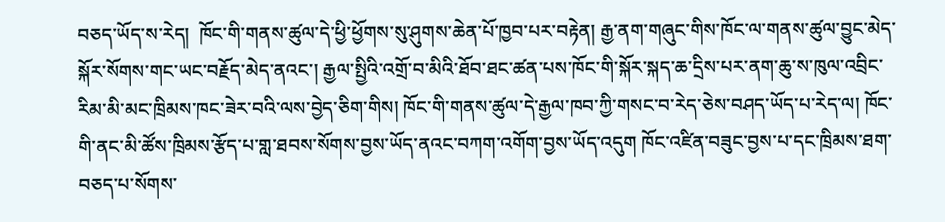བཅད་ཡོད་ས་རེད།  ཁོང་གི་གནས་ཚུལ་དེ་ཕྱི་ཕྱོགས་སུ་ཤུགས་ཆེན་པོ་ཁྱབ་པར་བརྟེན། རྒྱ་ནག་གཞུང་གིས་ཁོང་ལ་གནས་ཚུལ་བྱུང་མེད་སྐོར་སོགས་གང་ཡང་བརྗོད་མེད་ནའང་། རྒྱལ་སྤྱིའི་འགྲོ་བ་མིའི་ཐོབ་ཐང་ཚན་པས་ཁོང་གི་སྐོར་སྐད་ཆ་དྲིས་པར་ནག་ཆུ་ས་ཁུལ་འབྲིང་རིམ་མི་མང་ཁྲིམས་ཁང་ཟེར་བའི་ལས་བྱེད་ཅིག་གིས། ཁོང་གི་གནས་ཚུལ་དེ་རྒྱལ་ཁབ་ཀྱི་གསང་བ་རེད་ཅེས་བཤད་ཡོད་པ་རེད་ལ། ཁོང་གི་ནང་མི་ཚོས་ཁྲིམས་རྩོད་པ་གླ་ཐབས་སོགས་བྱས་ཡོད་ནའང་བཀག་འགོག་བྱས་ཡོད་འདུག ཁོང་འཛིན་བཟུང་བྱས་པ་དང་ཁྲིམས་ཐག་བཅད་པ་སོགས་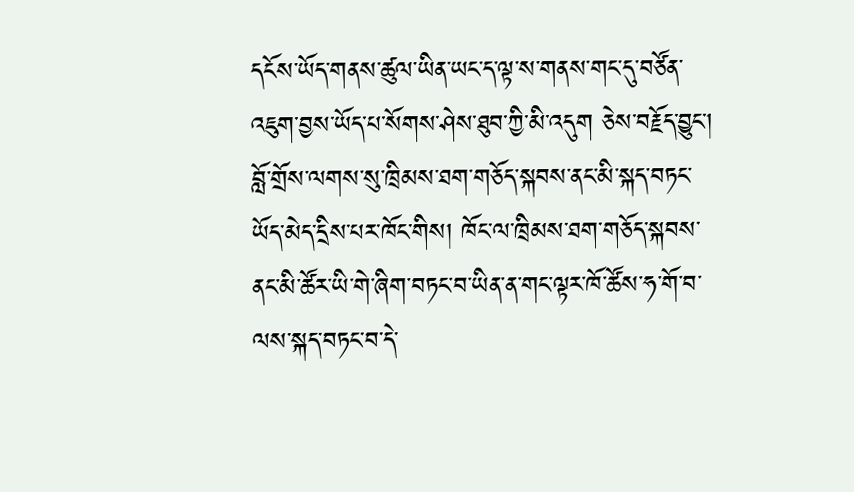དངོས་ཡོད་གནས་ཚུལ་ཡིན་ཡང་ད་ལྟ་ས་གནས་གང་དུ་བཙོན་འཇུག་བྱས་ཡོད་པ་སོགས་ཤེས་ཐུབ་ཀྱི་མི་འདུག ཅེས་བརྗོད་བྱུང་།
བློ་གྲོས་ལགས་སུ་ཁྲིམས་ཐག་གཅོད་སྐབས་ནང་མི་སྐད་བཏང་ཡོད་མེད་དྲིས་པར་ཁོང་གིས། ཁོང་ལ་ཁྲིམས་ཐག་གཅོད་སྐབས་ནང་མི་ཚོར་ཡི་གེ་ཞིག་བཏང་བ་ཡིན་ན་གང་ལྟར་ཁོ་ཚོས་ཧ་གོ་བ་ལས་སྐད་བཏང་བ་དེ་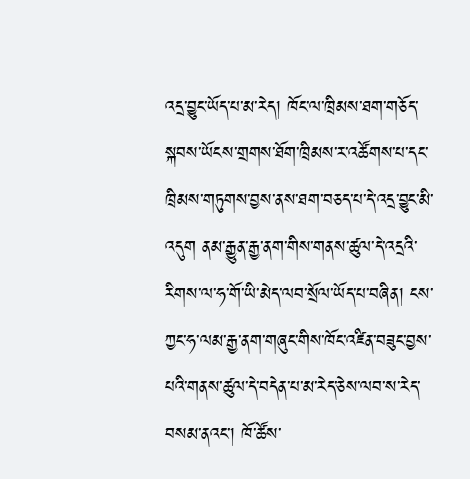འདྲ་བྱུང་ཡོད་པ་མ་རེད། ཁོང་ལ་ཁྲིམས་ཐག་གཅོད་སྐབས་ཡོངས་གྲགས་ཐོག་ཁྲིམས་ར་འཚོགས་པ་དང་ཁྲིམས་གཏུགས་བྱས་ནས་ཐག་བཅད་པ་དེ་འདྲ་བྱུང་མི་འདུག ནམ་རྒྱུན་རྒྱ་ནག་གིས་གནས་ཚུལ་དེ་འདྲའི་རིགས་ལ་ཧ་གོ་ཡི་མེད་ལབ་སྲོལ་ཡོད་པ་བཞིན། ངས་ཀྱང་ཧ་ལམ་རྒྱ་ནག་གཞུང་གིས་ཁོང་འཛིན་བཟུང་བྱས་པའི་གནས་ཚུལ་དེ་བདེན་པ་མ་རེད་ཅེས་ལབ་ས་རེད་བསམ་ནའང་། ཁོ་ཚོས་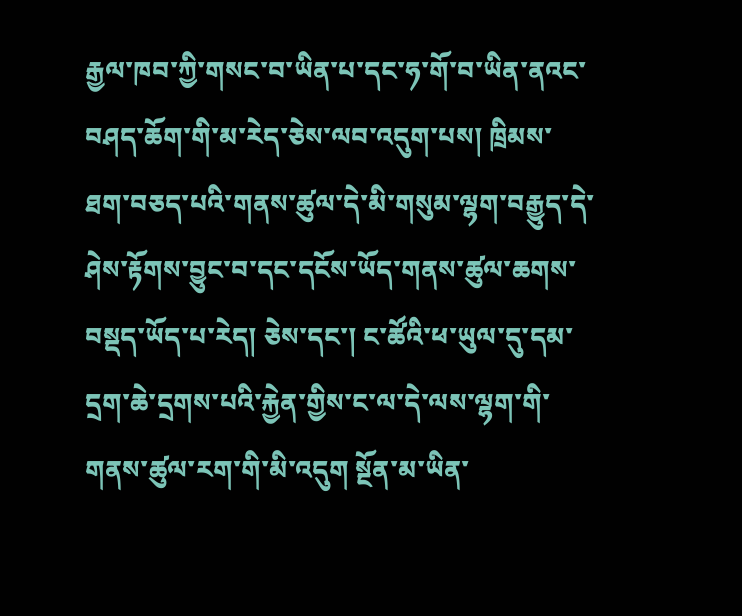རྒྱལ་ཁབ་ཀྱི་གསང་བ་ཡིན་པ་དང་ཧ་གོ་བ་ཡིན་ནའང་བཤད་ཆོག་གི་མ་རེད་ཅེས་ལབ་འདུག་པས། ཁྲིམས་ཐག་བཅད་པའི་གནས་ཚུལ་དེ་མི་གསུམ་ལྷག་བརྒྱུད་དེ་ཤེས་རྟོགས་བྱུང་བ་དང་དངོས་ཡོད་གནས་ཚུལ་ཆགས་བསྡད་ཡོད་པ་རེད། ཅེས་དང་། ང་ཚོའི་ཕ་ཡུལ་དུ་དམ་དྲག་ཆེ་དྲགས་པའི་རྐྱེན་གྱིས་ང་ལ་དེ་ལས་ལྷག་གི་གནས་ཚུལ་རག་གི་མི་འདུག སྔོན་མ་ཡིན་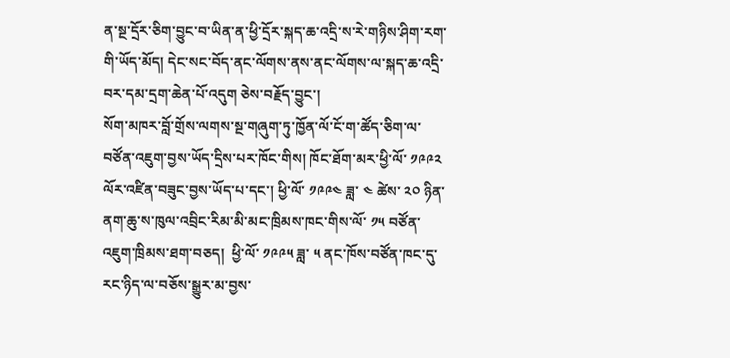ན་སྔ་དྲོར་ཅིག་བྱུང་བ་ཡིན་ན་ཕྱི་དྲོར་སྐད་ཆ་འདྲི་ས་རེ་གཉིས་ཤིག་རག་གི་ཡོད་མོད། དེང་སང་བོད་ནང་ལོགས་ནས་ནང་ལོགས་ལ་སྐད་ཆ་འདྲི་བར་དམ་དྲག་ཆེན་པོ་འདུག ཅེས་བརྗོད་བྱུང་།
སོག་མཁར་བློ་གྲོས་ལགས་སྔ་གཞུག་ཏུ་ཁྱོན་ལོ་ངོ་ག་ཚོད་ཅིག་ལ་བཙོན་འཇུག་བྱས་ཡོད་དྲིས་པར་ཁོང་གིས། ཁོང་ཐོག་མར་ཕྱི་ལོ་ ༡༩༩༢ ལོར་འཛིན་བཟུང་བྱས་ཡོད་པ་དང་། ཕྱི་ལོ་ ༡༩༩༤ ཟླ་ ༤ ཚེས་ ༢༠ ཉིན་ནག་ཆུ་ས་ཁུལ་འབྲིང་རིམ་མི་མང་ཁྲིམས་ཁང་གིས་ལོ་ ༡༥ བཙོན་འཇུག་ཁྲིམས་ཐག་བཅད།  ཕྱི་ལོ་ ༡༩༩༥ ཟླ་ ༥ ནང་ཁོས་བཙོན་ཁང་དུ་རང་ཉིད་ལ་བཅོས་སྒྱུར་མ་བྱས་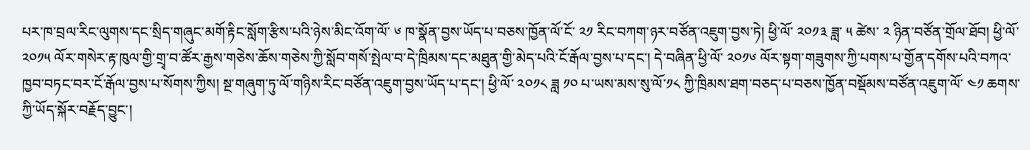པར་ཁ་བྲལ་རིང་ལུགས་དང་སྲིད་གཞུང་མགོ་རྟིང་སློག་རྩིས་པའི་ཉེས་མིང་འོག་ལོ་ ༦ ཁ་སྣོན་བྱས་ཡོད་པ་བཅས་ཁྱོན་ལོ་ངོ་ ༢༡ རིང་བཀག་ཉར་བཙོན་འཇུག་བྱས་ཏེ། ཕྱི་ལོ་ ༢༠༡༣ ཟླ་ ༥ ཚེས་ ༢ ཉིན་བཙོན་གྲོལ་ཐོབ། ཕྱི་ལོ་ ༢༠༡༥ ལོར་གསེར་རྟ་ཁུལ་གྱི་གྲྭ་བ་ཚོར་རྒྱས་གཅེས་ཆོས་གཅེས་ཀྱི་སློབ་གསོ་སྤེལ་བ་དེ་ཁྲིམས་དང་མཐུན་གྱི་མེད་པའི་ངོ་རྒོལ་བྱས་པ་དང་། དེ་བཞིན་ཕྱི་ལོ་ ༢༠༡༦ ལོར་སྟག་གཟུགས་ཀྱི་པགས་པ་གྱོན་དགོས་པའི་བཀའ་ཁྱབ་བཏང་བར་ངོ་རྒོལ་བྱས་པ་སོགས་ཀྱིས། སྔ་གཞུག་ཏུ་ལོ་གཉིས་རིང་བཙོན་འཇུག་བྱས་ཡོད་པ་དང་། ཕྱི་ལོ་ ༢༠༡༨ ཟླ ༡༠ པ་ཡས་མས་སུ་ལོ་༡༨ ཀྱི་ཁྲིམས་ཐག་བཅད་པ་བཅས་ཁྱོན་བསྡོམས་བཙོན་འཇུག་ལོ་ ༤༡ ཆགས་ཀྱི་ཡོད་སྐོར་བརྗོད་བྱུང་།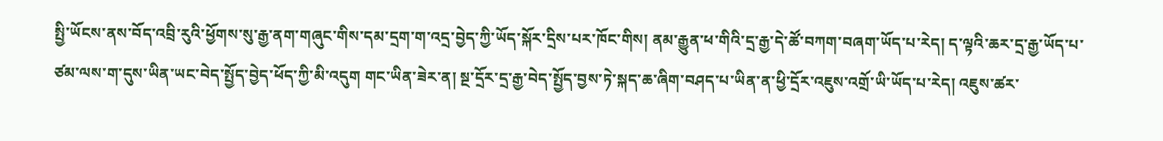སྤྱི་ཡོངས་ནས་བོད་འབྲི་རུའི་ཕྱོགས་སུ་རྒྱ་ནག་གཞུང་གིས་དམ་དྲག་ག་འདྲ་བྱེད་ཀྱི་ཡོད་སྐོར་དྲིས་པར་ཁོང་གིས། ནམ་རྒྱུན་ཕ་གིའི་དྲ་རྒྱ་དེ་ཚོ་བཀག་བཞག་ཡོད་པ་རེད། ད་ལྟའི་ཆར་དྲ་རྒྱ་ཡོད་པ་ཙམ་ལས་ག་དུས་ཡིན་ཡང་བེད་སྤྱོད་བྱེད་ཕོད་ཀྱི་མི་འདུག གང་ཡིན་ཟེར་ན། སྔ་དྲོར་དྲ་རྒྱ་བེད་སྤྱོད་བྱས་ཏེ་སྐད་ཆ་ཞིག་བཤད་པ་ཡིན་ན་ཕྱི་དྲོར་འཇུས་འགྲོ་ཡི་ཡོད་པ་རེད། འཇུས་ཚར་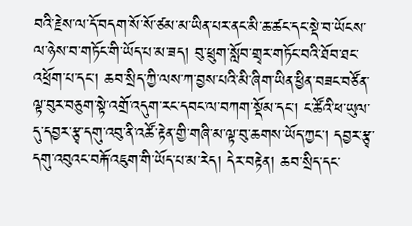བའི་རྗེས་ལ་དོ་བདག་སོ་སོ་ཙམ་མ་ཡིན་པར་ནང་མི་ཆ་ཚང་དང་སྡེ་བ་ཡོངས་ལ་ཉེས་བ་གཏོང་གི་ཡོད་པ་མ་ཟད། བུ་ཕྲུག་སློབ་གྲྭར་གཏོང་བའི་ཐོབ་ཐང་འཕྲོག་པ་དང་། ཆབ་སྲིད་ཀྱི་ལས་ཀ་བྱས་པའི་མི་ཞིག་ཡིན་ཕྱིན་བཟང་བཙོན་ལྟ་བུར་བཅུག་སྟེ་འགྲོ་འདུག་རང་དབང་ལ་བཀག་སྡོམ་དང་། ང་ཚོའི་ཕ་ཡུལ་དུ་དབྱར་རྩྭ་དགུ་འབུ་ནི་འཚོ་རྟེན་གྱི་གཞི་མ་ལྟ་བུ་ཆགས་ཡོད་ཀྱང་། དབྱར་རྩྭ་དགུ་འབུའང་བརྐོ་འཇུག་གི་ཡོད་པ་མ་རེད། དེར་བརྟེན། ཆབ་སྲིད་དང་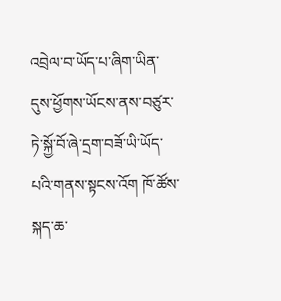འབྲེལ་བ་ཡོད་པ་ཞིག་ཡིན་དུས་ཕྱོགས་ཡོངས་ནས་བཙུར་ཏེ་སྐྱོ་བོ་ཞེ་དྲག་བཟོ་ཡི་ཡོད་པའི་གནས་སྟངས་འོག ཁོ་ཚོས་སྐད་ཆ་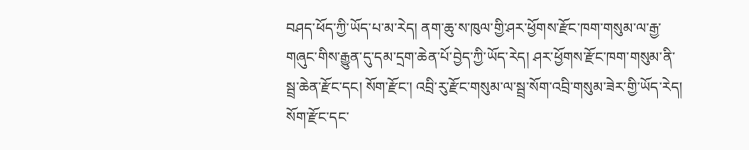བཤད་ཕོད་ཀྱི་ཡོད་པ་མ་རེད། ནག་ཆུ་ས་ཁུལ་གྱི་ཤར་ཕྱོགས་རྫོང་ཁག་གསུམ་ལ་རྒྱ་གཞུང་གིས་རྒྱུན་དུ་དམ་དྲག་ཆེན་པོ་བྱེད་ཀྱི་ཡོད་རེད། ཤར་ཕྱོགས་རྫོང་ཁག་གསུམ་ནི་སྦྲ་ཆེན་རྫོང་དང། སོག་རྫོང་། འབྲི་རུ་རྫོང་གསུམ་ལ་སྦྲ་སོག་འབྲི་གསུམ་ཟེར་གྱི་ཡོད་རེད། སོག་རྫོང་དང་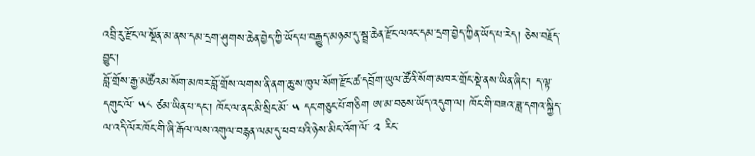འབྲི་རུ་རྫོང་ལ་སྔོན་མ་ནས་དམ་དྲག་ཤུགས་ཆེན་བྱེད་ཀྱི་ཡོད་པ་བརྒྱུད་མཉམ་དུ་སྦྲ་ཆེན་རྫོང་ལའང་དམ་དྲག་བྱེད་ཀྱིན་ཡོད་པ་རེད། ཅེས་བརྗོད་བྱུང་།
བློ་གྲོས་རྒྱ་མཚོའམ་སོག་མཁར་བློ་གྲོས་ལགས་ནི་ནག་ཆུ་ས་ཁུལ་སོག་རྫོང་ཚ་དབྲོག་ཡུལ་ཚོའི་སོག་མཁར་གྲོང་སྡེ་ནས་ཡིན་ཞིང་། ད་ལྟ་དགུང་ལོ་ ༥༨ ཙམ་ཡིན་པ་དང་། ཁོང་ལ་ནང་མི་སྲིང་མོ་ ༥ དང་གཅུང་པོ་གཅིག ཨ་མ་བཅས་ཡོད་འདུག་ལ། ཁོང་གི་བཟའ་ཟླ་དགའ་སྐྱིད་ལ་འདི་ལོར་ཁོང་གི་ཞི་རྒོལ་ལས་འགུལ་བརྙན་ལམ་དུ་ཕབ་པའི་ཉེས་མིང་འོག་ལོ་ ༢ རིང་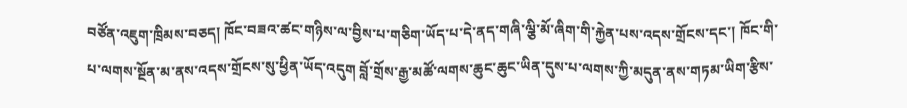བཙོན་འཇུག་ཁྲིམས་བཅད། ཁོང་བཟའ་ཚང་གཉིས་ལ་བྱིས་པ་གཅིག་ཡོད་པ་དེ་ནད་གཞི་ལྕི་མོ་ཞིག་གི་རྐྱེན་པས་འདས་གྲོངས་དང་། ཁོང་གི་པ་ལགས་སྔོན་མ་ནས་འདས་གྲོངས་སུ་ཕྱིན་ཡོད་འདུག བློ་གྲོས་རྒྱ་མཚོ་ལགས་ཆུང་ཆུང་ཡིན་དུས་པ་ལགས་ཀྱི་མདུན་ནས་གཏམ་ཡིག་རྩིས་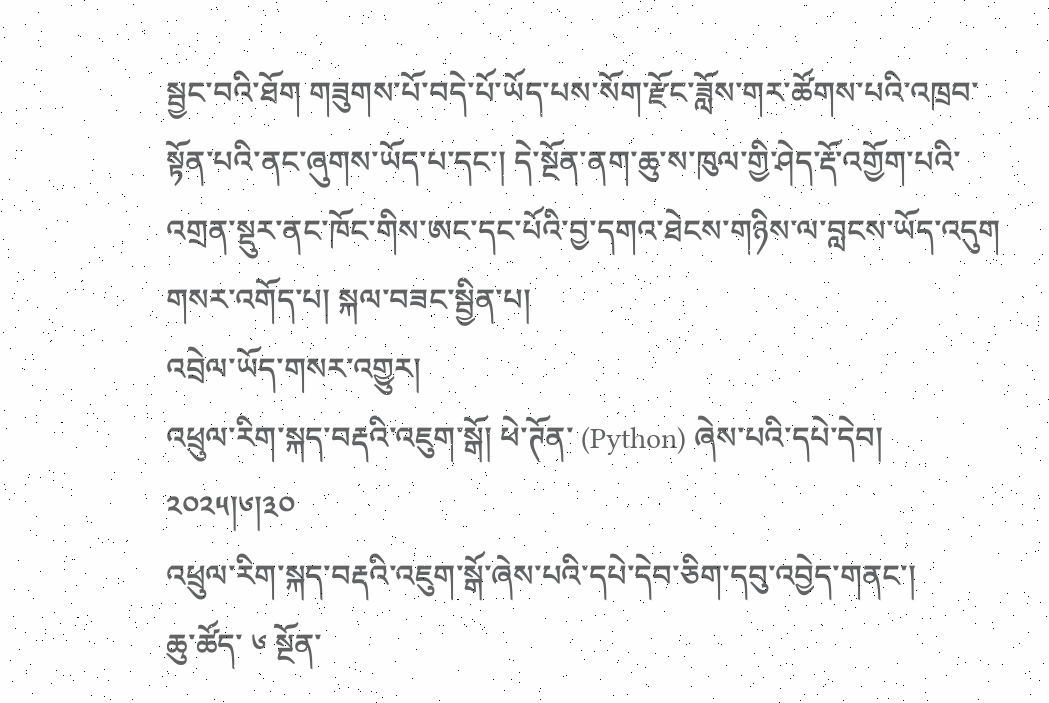སྦྱང་བའི་ཐོག གཟུགས་པོ་བདེ་པོ་ཡོད་པས་སོག་རྫོང་ཟློས་གར་ཚོགས་པའི་འཁྲབ་སྟོན་པའི་ནང་ཞུགས་ཡོད་པ་དང་། དེ་སྔོན་ནག་ཆུ་ས་ཁུལ་གྱི་ཤེད་རྡོ་འགྱོག་པའི་འགྲན་སྡུར་ནང་ཁོང་གིས་ཨང་དང་པོའི་བྱ་དགའ་ཐེངས་གཉིས་ལ་བླངས་ཡོད་འདུག
གསར་འགོད་པ། སྐལ་བཟང་སྦྱིན་པ།
འབྲེལ་ཡོད་གསར་འགྱུར།
འཕྲུལ་རིག་སྐད་བརྡའི་འཇུག་སྒོ། ཕེ་ཊོན་ (Python) ཞེས་པའི་དཔེ་དེབ། ༢༠༢༥།༦།༣༠
འཕྲུལ་རིག་སྐད་བརྡའི་འཇུག་སྒོ་ཞེས་པའི་དཔེ་དེབ་ཅིག་དབུ་འབྱེད་གནང་།
ཆུ་ཚོད་ ༦ སྔོན་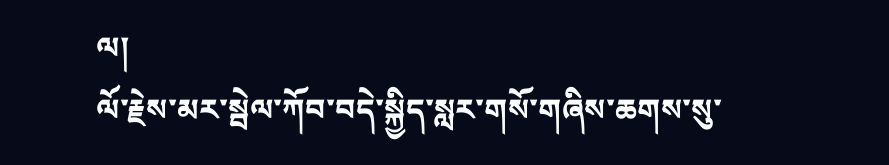ལ།
ལོ་རྗེས་མར་སྦེལ་ཀོབ་བདེ་སྐྱིད་སླར་གསོ་གཞིས་ཆགས་སུ་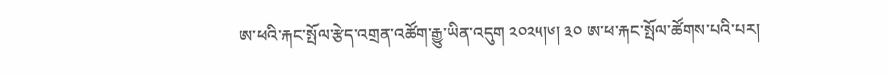ཨ་ཕའི་རྐང་སྤོལ་རྩེད་འགྲན་འཚོག་རྒྱུ་ཡིན་འདུག ༢༠༢༥།༦། ༣༠ ཨ་ཕ་རྐང་སྤོལ་ཚོགས་པའི་པར།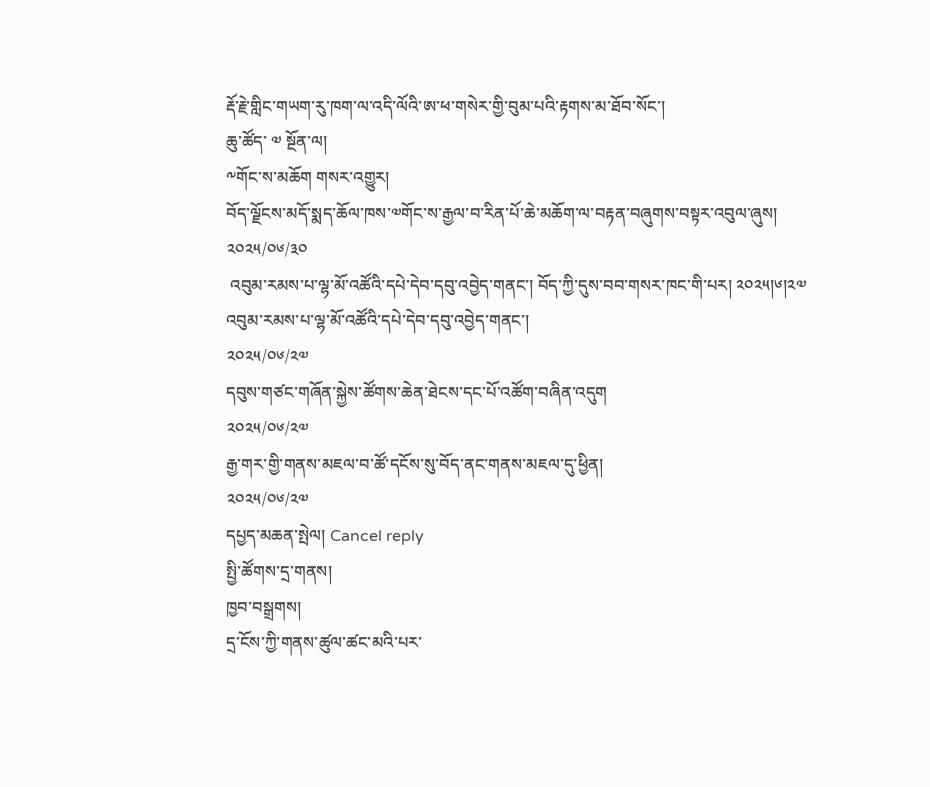རྡོ་རྗེ་གླིང་གཡག་རུ་ཁག་ལ་འདི་ལོའི་ཨ་ཕ་གསེར་གྱི་བུམ་པའི་རྟགས་མ་ཐོབ་སོང་།
ཆུ་ཚོད་ ༧ སྔོན་ལ།
༸གོང་ས་མཆོག གསར་འགྱུར།
བོད་ལྗོངས་མདོ་སྨད་ཆོལ་ཁས་༧གོང་ས་རྒྱལ་བ་རིན་པོ་ཆེ་མཆོག་ལ་བརྟན་བཞུགས་བསྟར་འབུལ་ཞུས།
༢༠༢༥/༠༦/༣༠
 འབུམ་རམས་པ་ལྷ་མོ་འཚོའི་དཔེ་དེབ་དབུ་འབྱེད་གནང་། བོད་ཀྱི་དུས་བབ་གསར་ཁང་གི་པར། ༢༠༢༥།༦།༢༧
འབུམ་རམས་པ་ལྷ་མོ་འཚོའི་དཔེ་དེབ་དབུ་འབྱེད་གནང་།
༢༠༢༥/༠༦/༢༧
དབུས་གཙང་གཞོན་སྐྱེས་ཚོགས་ཆེན་ཐེངས་དང་པོ་འཚོག་བཞིན་འདུག
༢༠༢༥/༠༦/༢༧
རྒྱ་གར་གྱི་གནས་མཇལ་བ་ཚོ་དངོས་སུ་བོད་ནང་གནས་མཇལ་དུ་ཕྱིན།
༢༠༢༥/༠༦/༢༧
དཔྱད་མཆན་སྤེལ། Cancel reply
སྤྱི་ཚོགས་དྲ་གནས།
ཁྱབ་བསྒྲགས།
དྲ་ངོས་ཀྱི་གནས་ཚུལ་ཚང་མའི་པར་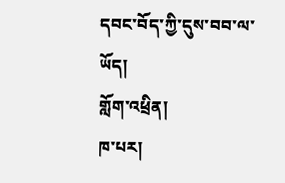དབང་བོད་ཀྱི་དུས་བབ་ལ་ཡོད།
གློག་འཕྲིན།
ཁ་པར།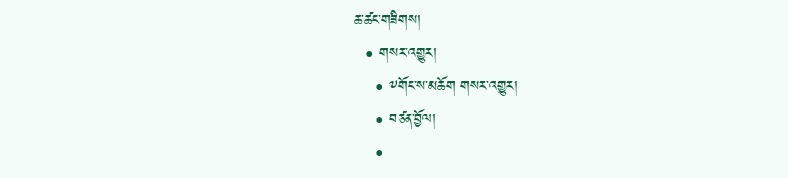ཆ་ཚང་གཟིགས།
  • གསར་འགྱུར།
    • ༸གོང་ས་མཆོག གསར་འགྱུར།
    • བཙན་བྱོལ།
    •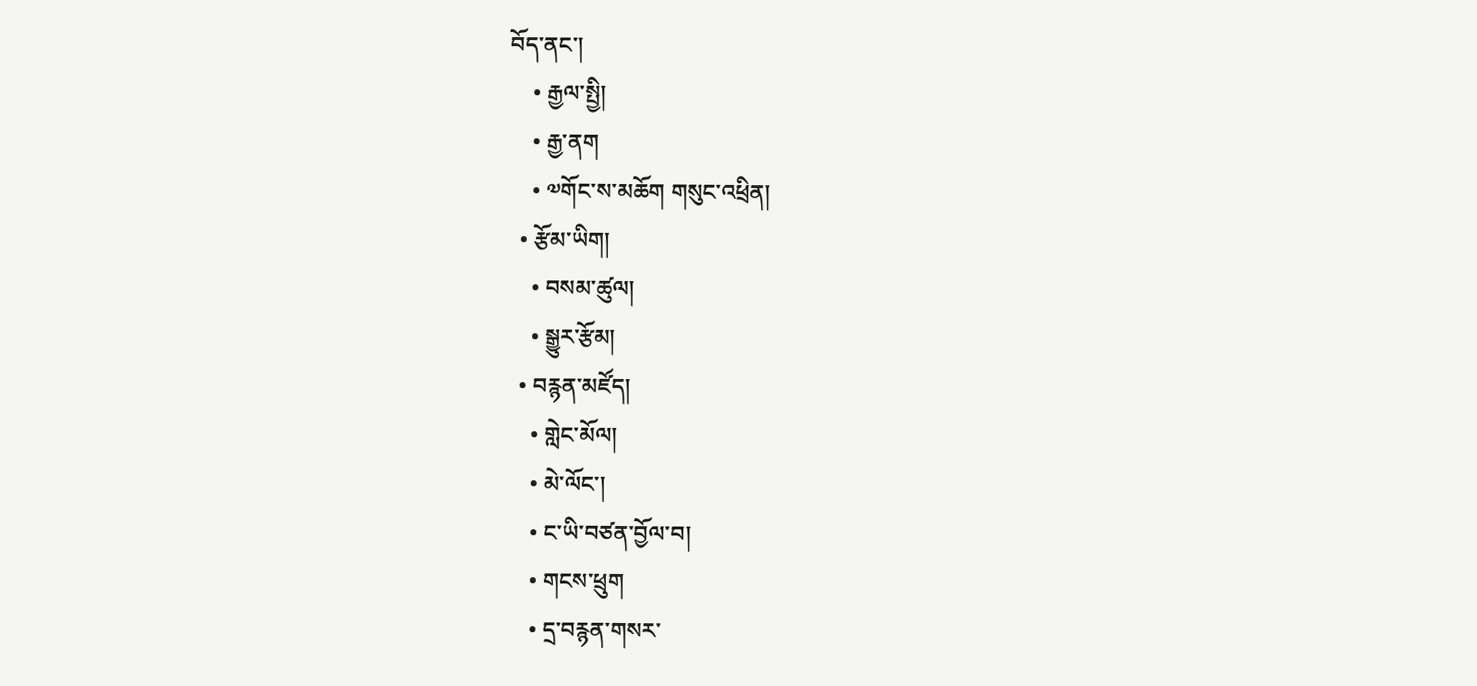བོད་ནང་།
    • རྒྱལ་སྤྱི།
    • རྒྱ་ནག
    • ༧གོང་ས་མཆོག གསུང་འཕྲིན།
  • རྩོམ་ཡིག།
    • བསམ་ཚུལ།
    • སྒྱུར་རྩོམ།
  • བརྙན་མཛོད།
    • གླེང་མོལ།
    • མེ་ལོང་།
    • ང་ཡི་བཙན་བྱོལ་བ།
    • གངས་ཕྲུག
    • དྲ་བརྙན་གསར་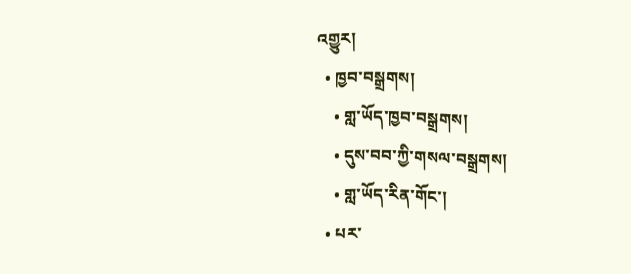འགྱུར།
  • ཁྱབ་བསྒྲགས།
    • གླ་ཡོད་ཁྱབ་བསྒྲགས།
    • དུས་བབ་ཀྱི་གསལ་བསྒྲགས།
    • གླ་ཡོད་རིན་གོང་།
  • པར་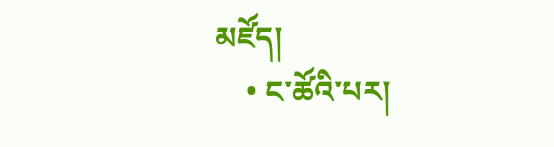མཛོད།
    • ང་ཚོའི་པར།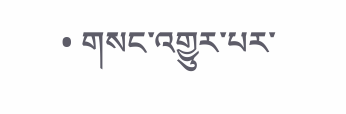• གསང་འགྱུར་པར་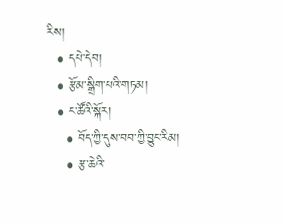རིས།
  • དཔེ་དེབ།
  • རྩོམ་སྒྲིག་པའི་གཏམ།
  • ང་ཚོའི་སྐོར།
    • བོད་ཀྱི་དུས་བབ་ཀྱི་བྱུང་རིམ།
    • རྩ་ཆེའི་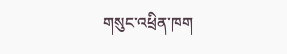གསུང་འཕྲིན་ཁག